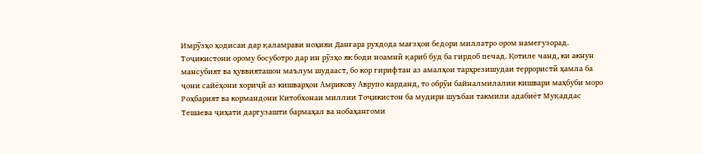Имрӯзҳо ҳодисаи дар қаламрави ноҳияи Данғара рухдода мағзҳои бедори миллатро ором намегузорад. Тоҷикистони орому босуботро дар ин рӯзҳо як боди ноамнӣ қариб буд ба гирдоб печад. Қотиле чанд, ки акнун мансубият ва ҳуввияташон маълум шудааст, бо кор гирифтан аз амалҳои тарҳрезишудаи террористӣ ҳамла ба ҷони сайёҳони хориҷӣ аз кишварҳои Амрикову Аврупо карданд, то обрӯи байналмилалии кишвари маҳбуби моро
Роҳбарият ва кормандони Китобхонаи миллии Тоҷикистон ба мудири шуъбаи такмили адабиёт Муқаддас Тешаева ҷиҳати даргузашти бармаҳал ва нобаҳангоми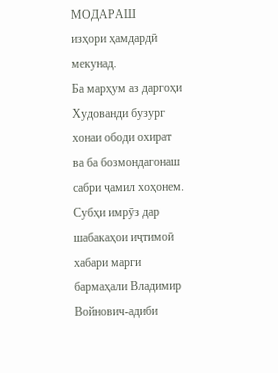МОДАРАШ
изҳори ҳамдардӣ мекунад.
Ба марҳум аз даргоҳи Худованди бузург хонаи ободи охират ва ба бозмондагонаш сабри ҷамил хоҳонем.
Субҳи имрӯз дар шабакаҳои иҷтимоӣ хабари марги бармаҳали Владимир Войнович-адиби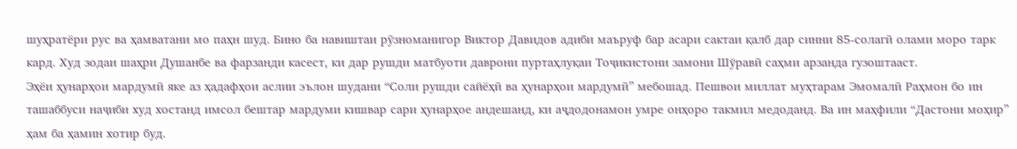шуҳратёри рус ва ҳамватани мо паҳн шуд. Бино ба навиштаи рӯзноманигор Виктор Давидов адиби маъруф бар асари сактаи қалб дар синни 85-солагӣ олами моро тарк кард. Худ зодаи шаҳри Душанбе ва фарзанди касест, ки дар рушди матбуоти даврони пуртаҳлуқаи Тоҷикистони замони Шўравӣ саҳми арзанда гузоштааст.
Эҳёи ҳунарҳои мардумӣ яке аз ҳадафҳои аслии эълон шудани “Соли рушди сайёҳӣ ва ҳунарҳои мардумӣ” мебошад. Пешвои миллат муҳтарам Эмомалӣ Раҳмон бо ин ташаббуси наҷиби худ хостанд имсол бештар мардуми кишвар сари ҳунарҳое андешанд, ки аҷдодонамон умре онҳоро такмил медоданд. Ва ин маҳфили “Дастони моҳир” ҳам ба ҳамин хотир буд.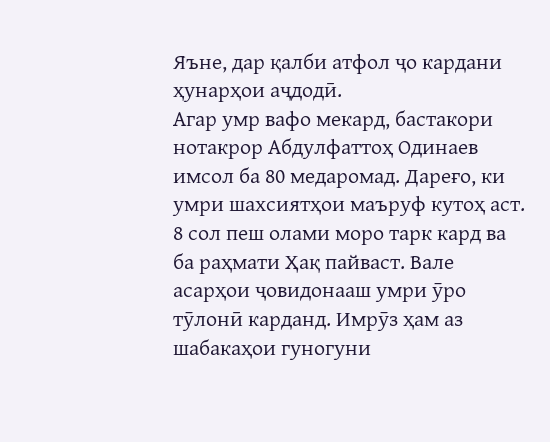Яъне, дар қалби атфол ҷо кардани ҳунарҳои аҷдодӣ.
Агар умр вафо мекард, бастакори нотакрор Абдулфаттоҳ Одинаев имсол ба 80 медаромад. Дареғо, ки умри шахсиятҳои маъруф кутоҳ аст. 8 сол пеш олами моро тарк кард ва ба раҳмати Ҳақ пайваст. Вале асарҳои ҷовидонааш умри ӯро тӯлонӣ карданд. Имрӯз ҳам аз шабакаҳои гуногуни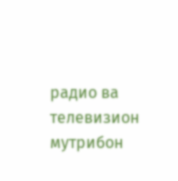радио ва телевизион мутрибон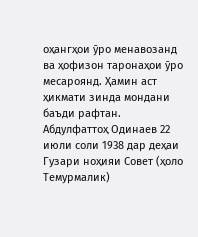оҳангҳои ӯро менавозанд ва ҳофизон таронаҳои ӯро месароянд. Ҳамин аст ҳикмати зинда мондани баъди рафтан.
Абдулфаттоҳ Одинаев 22 июли соли 1938 дар деҳаи Гузари ноҳияи Совет (ҳоло Темурмалик)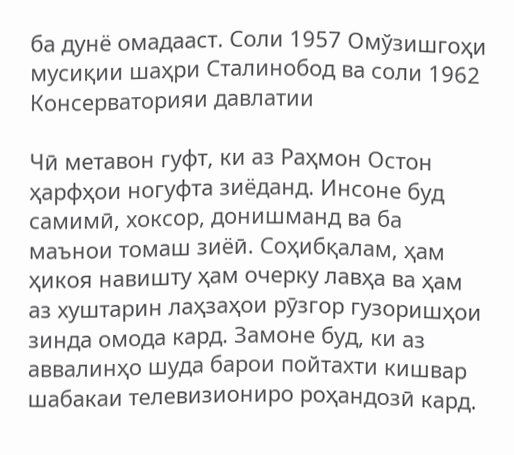ба дунё омадааст. Соли 1957 Омўзишгоҳи мусиқии шаҳри Сталинобод ва соли 1962 Консерваторияи давлатии

Чӣ метавон гуфт, ки аз Раҳмон Остон ҳарфҳои ногуфта зиёданд. Инсоне буд самимӣ, хоксор, донишманд ва ба маънои томаш зиёӣ. Соҳибқалам, ҳам ҳикоя навишту ҳам очерку лавҳа ва ҳам аз хуштарин лаҳзаҳои рӯзгор гузоришҳои зинда омода кард. Замоне буд, ки аз аввалинҳо шуда барои пойтахти кишвар шабакаи телевизиониро роҳандозӣ кард.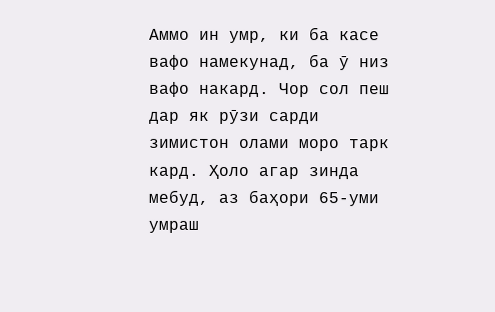Аммо ин умр, ки ба касе вафо намекунад, ба ӯ низ вафо накард. Чор сол пеш дар як рӯзи сарди зимистон олами моро тарк кард. Ҳоло агар зинда мебуд, аз баҳори 65-уми умраш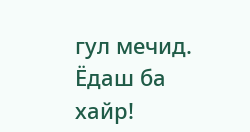гул мечид.
Ёдаш ба хайр!